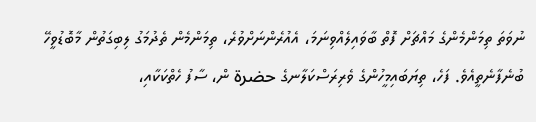ނުވަތަ ތިމަންމެންގެ މައްޗަށް ފޮތް ބާވައިލެއްވިނަމަ، އެއުރެންނަށްވުރެ، ތިމަންމެން ތެދުމަގު ލިބިގަތުން މާބޮޑުވީހޭ ބުނެފާނެތީއެވެ. ފަހެ، ތިޔަބައިމީހުންގެ ވެރިރަސްކަލާނގެ حضرة ން، ސާފު ހެތްކަކާއި،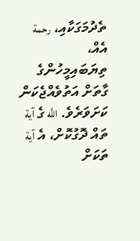ތެދުމަގަކާއި، رحمة އެއް، ތިޔަބައިމީހުންގެ ގާތަށް އަތުވެއްޖެކަން ކަށަވަރެވެ. اللَّه ގެ آية ތައް ދޮގުކޮށް، އެ آية ތަކަށް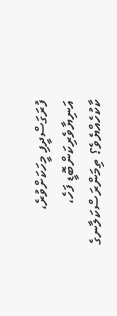ފުރަގަސްދީފި މީހަކަށްވުރެ، އަނިޔާވެރިކަންބޮޑީ ފަހެ، ކާކުހެއްޔެވެ؟ ތިމަންރަސްކަލާނގެ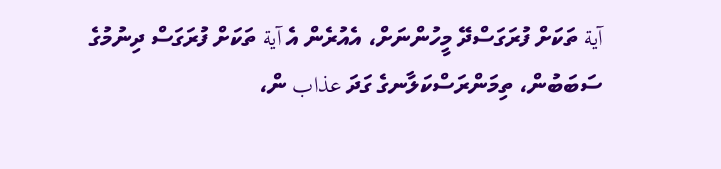آية ތަކަށް ފުރަގަސްދޭ މީހުންނަށް، އެއުރެން އެ آية ތަކަށް ފުރަގަސް ދިނުމުގެ ސަބަބުން، ތިމަންރަސްކަލާނގެ ގަދަ عذاب ން،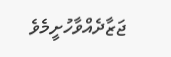ޖަޒާދެއްވާހުށީމެވެ